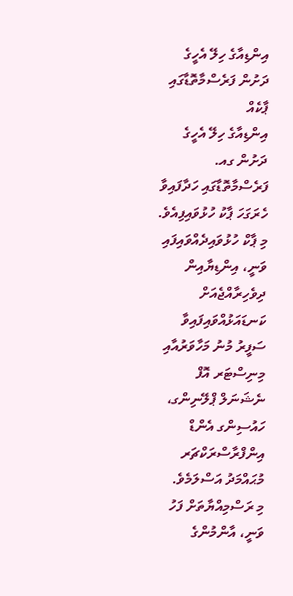އިންޑިއާގެ ހިލޭ އެހީގެ ދަށުން ފަރެސްމާތޮޑާގައި ޕާކެއް
އިންޑިއާގެ ހިލޭ އެހީގެ ދަށުން ގއ. ފަރެސްމާތޮޑާގައި ހަދާފައިވާ ހެރަގަހަ ޕާކު ހުޅުވައިފިއެވެ.
މި ޕާކް ހުޅުވައިދެއްވައިފައި ވަނީ، އިންޑިޔާއިން ދިވެހިރާއްޖެއަށް ކަނޑައަޅުއްވައިފައިވާ ސަފީރު މުނު މަހާވަރުއާއި މިނިސްޓަރ އޮފް ނެޝަނަލް ޕްލޭނިންގ، ހައުސިންގ އެންޑް އިންފްރާސްރަކްޗަރ މުޙައްމަދު އަސްލަމެވެ.
މި ރަސްމިއްޔާތަށް ފަހު ވަނީ، އާންމުންގެ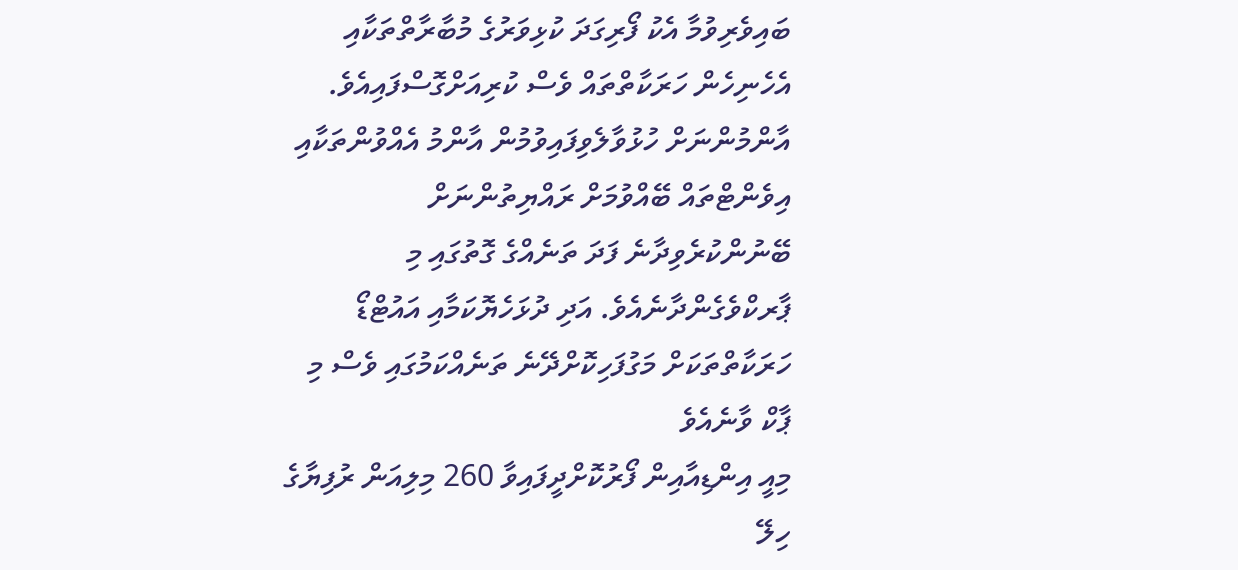ބައިވެރިވުމާ އެކު ފޯރިގަދަ ކުޅިވަރުގެ މުބާރާތްތަކާއި އެހެނިހެން ހަރަކާތްތައް ވެސް ކުރިއަށްގޮސްފައިއެވެ.
އާންމުންނަށް ހުޅުވާލެވިފައިވުމުން އާންމު އެއްވުންތަކާއި އިވެންޓްތައް ބޭއްވުމަށް ރައްޔިތުންނަށް ބޭނުންކުރެވިދާނެ ފަދަ ތަނެއްގެ ގޮތުގައި މި ޕާރކްވެގެންދާނެއެވެ. އަދި ދުޅަހެޔޮކަމާއި އައުޓްޑޯ ހަރަކާތްތަކަށް މަގުފަހިކޮށްދޭނެ ތަނެއްކަމުގައި ވެސް މި ޕާކް ވާނެއެވެ
މިއީ އިންޑިއާއިން ފޯރުކޮށްދީފައިވާ 260 މިލިއަން ރުފިޔާގެ ހިލޭ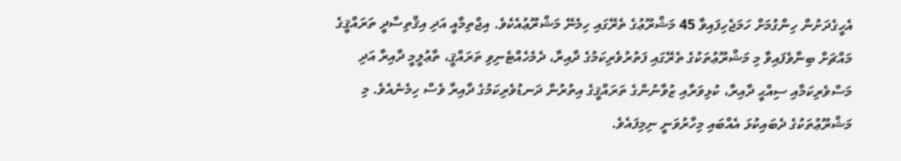އެހީގެދަށުން ހިންގުމަށް ހަމަޖެހިފައިވާ 45 މަޝްރޫޢުގެ ތެރޭގައި ހިމެނޭ މަޝްރޫޢުއެކެވެ. އިޖްތިމާއީ އަދި އިޤްތިސާދީ ތަރައްޤީގެ މައްޗަށް ބިނާވެފައިވާ މި މަޝްރޫޢުތަކުގެ ތެރޭގައި ފަތުރުވެރިކަމުގެ ދާއިރާ، ދެމެހެއްޓެނިވި ތަރައްޤީ، ތާޢުލީމީ ދާއިރާ އަދި މަސްވެރިކަމާއި ސިއްޙީ ދާއިރާ، ކުޅިވަރާއި ޒުވާނުންގެ ތަރައްޤީގެ އިތުރުން ދަނޑުވެރިކަމުގެ ދާއިރާ ވެސް ހިމެނެއެވެ. މި މަޝްރޫޢުތަކުގެ ދެބައިކުޅަ އެއްބައި މިހާރުވަނީ ނިމިފައެވެ.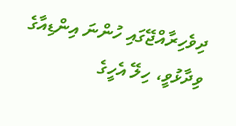ދިވެހިރާއްޖޭގައި ހުންނަ އިންޑިއާގެ ވިދާޅުވީ، ހިލޭ އެހީގެ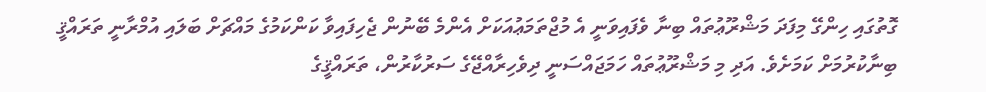ގޮތުގައި ހިންގޭ މިފަދަ މަޝްރޫޢުތައް ބިނާ ވެފައިވަނީ އެ މުޖްތަމަޢުއަކަށް އެންމެ ބޭނުން ޖެހިފައިވާ ކަންކަމުގެ މައްޗަށް ބަލައި އުމްރާނީ ތަރައްޤީ ބިނާކުރުމަށް ކަމަށެވެ. އަދި މި މަޝްރޫޢުތައް ހަމަޖައްސަނީ ދިވެހިރާއްޖޭގެ ސަރުކާރުން، ތަރައްޤީގެ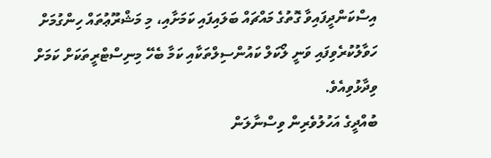އިސްކަންދީފައިވާ ގޮތުގެ މައްޗައް ބަލައިފައި ކަމަށާއި، މި މަޝްރޫޢުތައް ހިންގުމަށް ހަވާލުކުރެވިފައި ވަނީ ލޯކަލް ކައުންސިލްތަކާއި ކަމާ ބެހޭ މިނިސްޓްރީތަކަށް ކަމަށް ވިދާޅުވިއެވެ.
ބުއްދީގެ އަހުލުވެރިން ވިސްނާލަން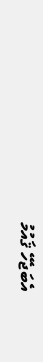އެބަޖެހޭ ޤައުމު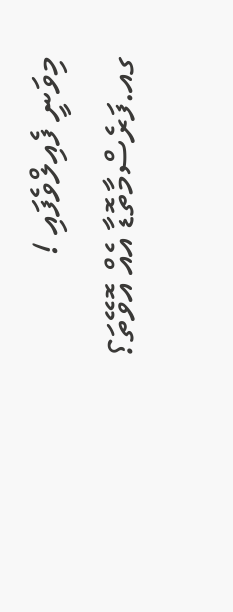މިވަނީ ފެއިލްވެފައި !
ގއ.ފަރެސްމާތޮޑާ އެއް އޮވޭތަ؟